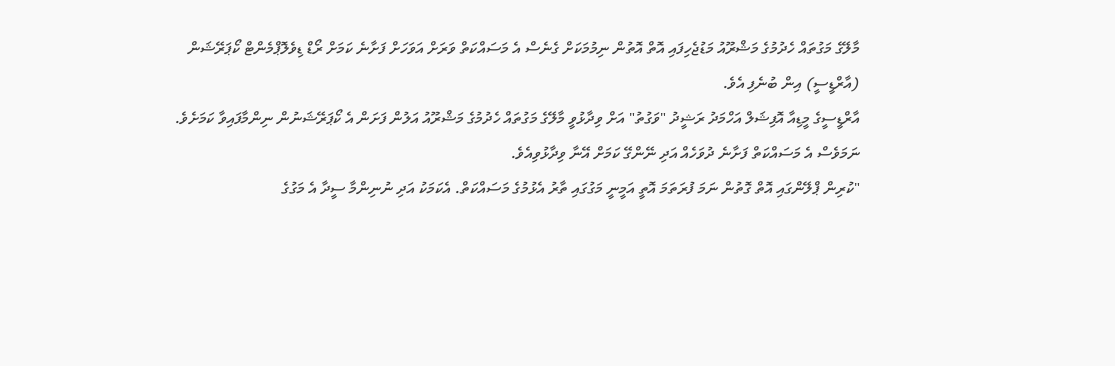މާލޭގެ މަގުތައް ހެދުމުގެ މަޝްރޫއު މަޑުޖެހިފައި އޮތް އޮތުން ނިމުމަކަށް ގެނެސް އެ މަސައްކަތް ވަރަށް އަވަހަށް ފަށާނެ ކަމަށް ރޯޑް ޑިވެލޮޕްމެންޓް ކޯޕަރޭޝަން (އާރްޑީސީ) އިން ބުނެފި އެވެ.
އާރްޑީސީގެ މީޑިއާ އޮފިޝަލް އަހްމަދު ރަޝީދު "ވަގުތު" އަށް ވިދާޅުވީ މާލޭގެ މަގުތައް ހެދުމުގެ މަޝްރޫއު އަލުން ފަށަން އެ ކޯޕަރޭޝަނުން ނިންމާފައިވާ ކަމަށެވެ. ނަމަވެސް އެ މަސައްކަތް ފަށާނެ ދުވަހެއް އަދި ނޭންގޭ ކަމަށް އޭނާ ވިދާޅުވިއެވެ.
"ކުރިން ޕްލޭންގައި އޮތް ގޮތުން ނަމަ ފުރަތަމަ އޮތީ އަމީނީ މަގުގައި ތާރު އެޅުމުގެ މަސައްކަތް. އެކަމަކު އަދި ނުނިންމާ ސީދާ އެ މަގުގެ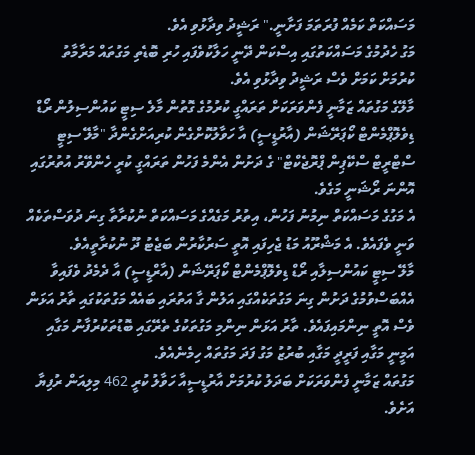މަސައްކަތް ކަމެއް ފުރަތަމަ ފަށާނީ." ރަޝީދު ވިދާޅުވި އެވެ.
މަގު ހެދުމުގެ މަސައްކަތުގައި އިސްކަން ދޭނީ ހަލާކުވެފައި ހުރި ބޮޑެތި މަގުތައް މަރާމާތު ކުރުމަށް ކަމަށް ވެސް ރަޝީދު ވިދާޅުވި އެވެ.
މާލޭގެ މަގުތައް ޒަމާނީ ފެންވަރަކަށް ތަރައްގީ ކުރުމުގެ ގޮތުން މާލެ ސިޓީ ކައުންސިލުން ރޯޑް ޑިވެލޮޕްމެންޓް ކޯޕަރޭޝަން (އާރުޑީސީ) އާ ހަވާލުކޮށްގެން ކުރިއަށްގެންދާ "މާލޭ ސިޓީ ސްޓްރީޓް ސްކޭޕިން ޕްރޮޖެކްޓް" ގެ ދަށުން އެންމެ ފަހުން ތަރައްގީ ކުރީ ހެންވޭރު އުތުރުގައި އޮންނަ ރޯޝަނީ މަގެވެ.
އެ މަގުގެ މަސައްކަތް ނިމުނު ފަހުން، އިތުރު މަގެއްގެ މަސައްކަތް ނުކުރާތާ ގިނަ ދުވަސްތަކެއް ވަނީ ވެފައެވެ. އެ މަޝްރޫއު މަޑު ޖެހިފައި އޮތީ ސަރުކާރުން ބަޖެޓު ދޫ ނުކުރާތީއެވެ.
މާލޭ ސިޓީ ކައުންސިލާއި ރޯޑް ޑިވެލޮޕްމެންޓް ކޯޕަރޭޝަން (އާރްޑީސީ) އާ ދެމެދު ވެފައިވާ އެއްބަސްވުމުގެ ދަށުން ގިނަ މަގުތަކެއްގައި އަލުން ގާ އަތުރައި ބައެއް މަގުތަކުގައި ތާރު އަޅަން ވެސް އޮތީ ނިންމައިފައެވެ. ތާރު އަޅަން ނިންމި މަގުތަކުގެ ތެރޭގައި ބޮޑުތަކުރުފާނު މަގާއި އަމީނީ މަގާއި ފަރީދީ މަގާއި ބުރުޒު މަގު ފަދަ މަގުތައް ހިމެނެއެވެ.
މަގުތައް ޒަމާނީ ފެންވަރަކަށް ބަދަލު ކުރުމަށް އާރުޑީސީއާ ހަވާލު ކުރީ 462 މިލިއަން ރުފިޔާ އަށެވެ.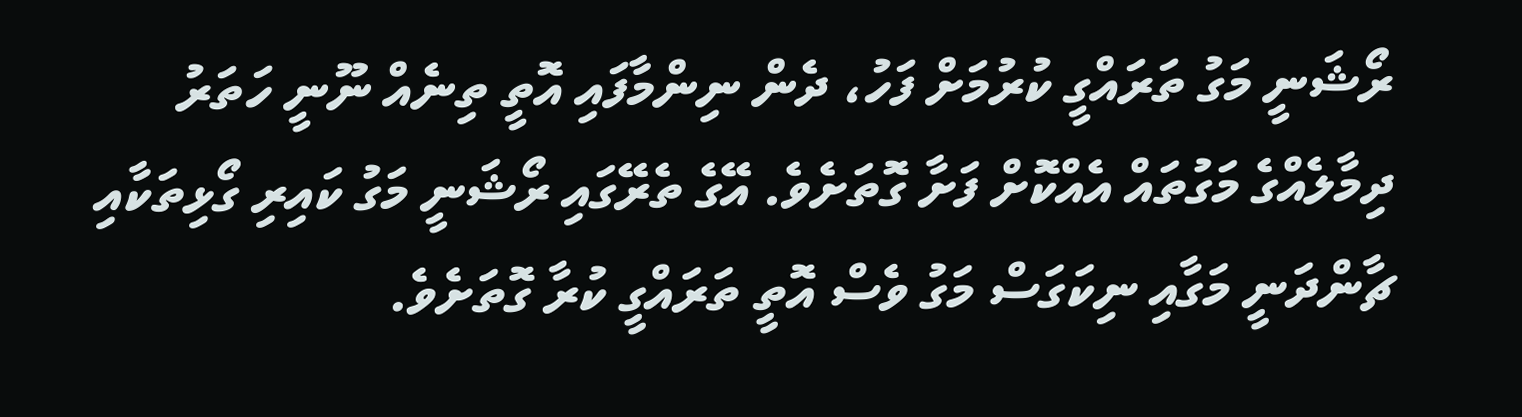ރޯޝަނީ މަގު ތަރައްގީ ކުރުމަށް ފަހު، ދެން ނިންމާފައި އޮތީ ތިނެއް ނޫނީ ހަތަރު ދިމާލެއްގެ މަގުތައް އެއްކޮށް ފަށާ ގޮތަށެވެ. އޭގެ ތެރޭގައި ރޯޝަނީ މަގު ކައިރި ގޯޅިތަކާއި ޗާންދަނީ މަގާއި ނިކަގަސް މަގު ވެސް އޮތީ ތަރައްގީ ކުރާ ގޮތަށެވެ.